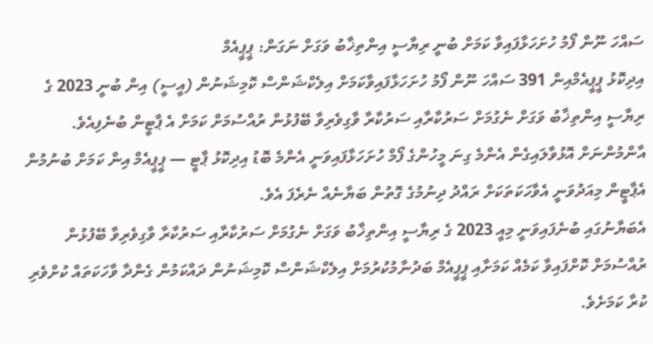ސައްހަ ނޫން ފޯމު ހުށަހަޅާފައިވާ ކަމަށް ބުނީ ރިޔާސީ އިންތިޚާބު ވަގަށް ނަގަން: ޕީޕީއެމް
އިދިކޮޅު ޕީޕީއެމްއިން 391 ސައްހަ ނޫން ފޯމު ހުށަހަޅާފައިވާކަމަށް އިލެކްޝަންސް ކޮމިޝަނުން (އީސީ) އިން ބުނީ 2023 ގެ ރިޔާސީ އިންތިޚާބު ވަގަށް ނެގުމަށް ސަރުކާރާއި ސަރުކާރާ ވާގިވެރިވާ ބޭފުޅުން ރުއްސުމަށް ކަމަށް އެ ޕާޓީން ބުނެފިއެވެ.
އާންމުންނަށް އޮޅުވާލައިގެން އެންމެ ގިނަ މީހުންގެ ފޯމް ހުށަހަޅާފައިވަނީ އެންމެ ބޮޑު އިދިކޮޅު ޕާޓީ — ޕީޕީއެމް އިން ކަމަށް ބުނުމުން އެޕާޓީން މިއަދުވަނީ އެވާހަކަތަކަށް ރައްދު ދިނުމުގެ ގޮތުން ބަޔާނެއް ނެރެފަ އެވެ.
އެބަޔާނުގައި ބުނެފައިވަނީ މިއީ 2023 ގެ ރިޔާސީ އިންތިޚާބު ވަގަށް ނެގުމަށް ސަރުކާރާއި ސަރުކާރާ ވާގިވެރިވާ ބޭފުޅުން ރުއްސުމަށް ކޮށްފައިވާ ކަމެއް ކަމަށާއި ޕީޕީއެމް ބަދުނާމުކުރުމަށް އިލެކްޝަންސް ކޮމިޝަނުން ދައްކަމުން ގެންދާ ވާހަކަތައް ކުށްވެރި ކުރާ ކަމަށެވެ.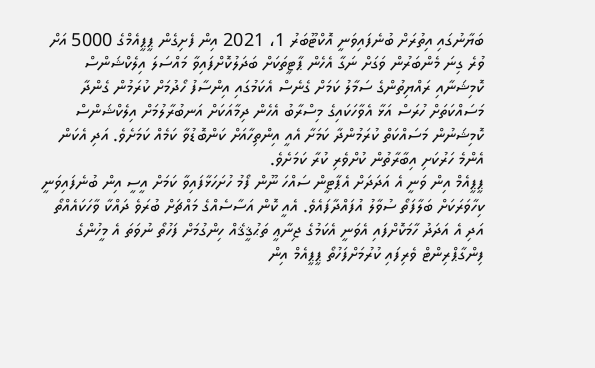ބަޔާނުގައި އިތުރަށް ބުނެފައިވަނީ އޮކްޓޫބަރު 1، 2021 އިން ފެށިގެން ޕީޕީއެމްގެ 5000 އަށް ވުރެ ގިނަ މެންބަރުން ވަގަށް ނަގާ އެހެން ޕާޓީތަކަށް ބަދަލުކޮށްފައިވާ މައްސަލަ އިލެކްޝަންސް ކޮމިޝަނާއި ރައްޔިތުންގެ ސަމާލު ކަމަށް ގެނެސް އެކަމުގައި އިންސާފު ހޯދުމަށް ކުރަމުން ގެންދާ މަސައްކަތަށް ހުރަސް އަޅާ އެވާހަކައިގެ މިސްރާބު އެހެން ދިމާއަކަށް އަނބުރާލުމަށް އިލެކްޝަންސް ކޮމިޝަނުން މަސައްކަތް ކުރަމުންދާ ކަމަށާ އެއީ އިންތިހާއަށް ކަންބޮޑުވާ ކަމެއް ކަމަށެވެ. އަދި އެކަން އެންމެ ހަރުކަށި އިބާރާތުން ކުށްވެރި ކުރާ ކަމަށެވެ.
ޕީޕީއެމް އިން ވަނީ އެ އަދަދަށް އެޕާޓީން ސައްހަ ނޫން ފޯމު ހުށަހަޅާފައިވާ ކަމަށް އީސީ އިން ބުނެފައިވަނީ ކިހާވަރަކަށް ބަލާފަތޯ ސުވާލު އުފައްދާފައެވެ. އެއީ ކޮން އަސާސެއްގެ މައްޗަށް ބުރަވެ ދައްކާ ވާހަކައެއްތޯ އަދި އެ އަދަދު ހާމަކޮށްފައި އެވަނީ އެކަމުގެ ޖިނާޢީ ތަޙުޤީޤެއް ހިންގުމަށް ފަހުތޯ ނުވަތަ އެ މީހުންގެ ފިންގާޕްރިންޓް ވެރިފައި ކުރުމަށްފަހުތޯ ޕީޕީއެމް އިން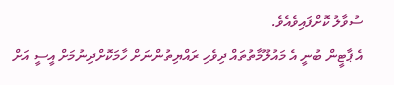ސުވާލު ކޮށްފައިވެއެވެ.
އެ ޕާޓީން ބުނީ އެ މައުލޫމާތުތައް ދިވެހި ރައްޔިތުންނަށް ހާމަކޮށްދިނުމަށް އީސީ އަށް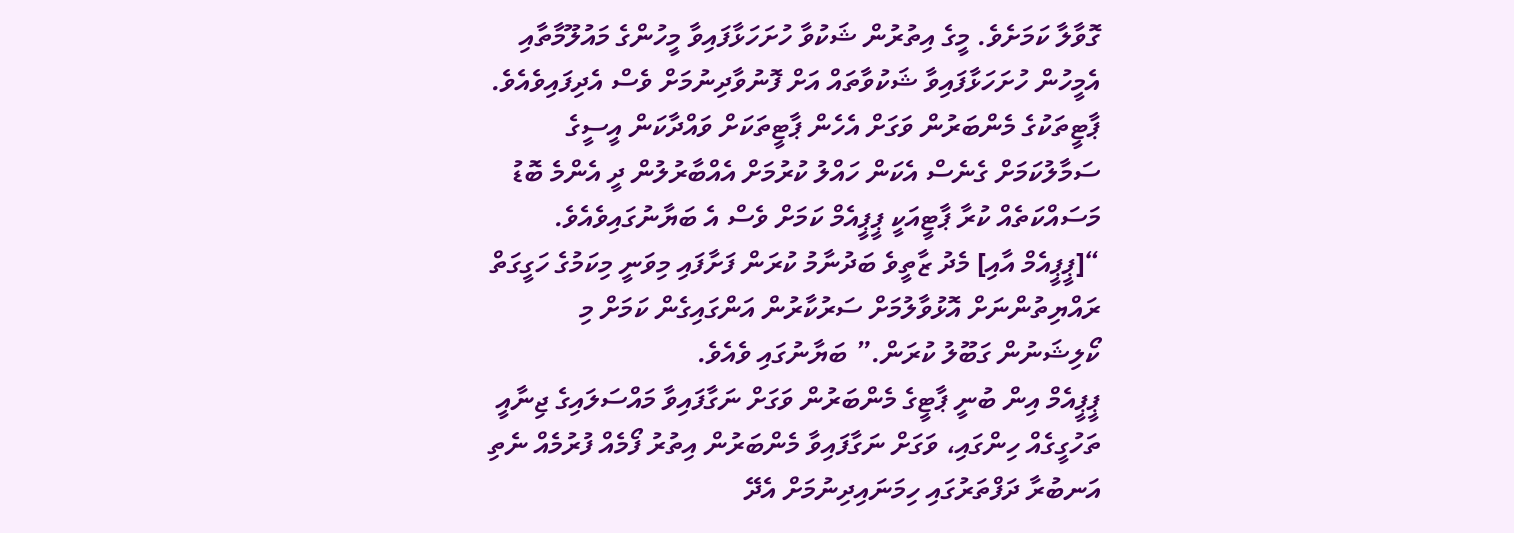ގޮވާލާ ކަމަށެވެ. މީގެ އިތުރުން ޝަކުވާ ހުށަހަޅާފައިވާ މީހުންގެ މައުލޫމާތާއި އެމީހުން ހުށަހަޅާފައިވާ ޝަކުވާތައް އަށް ފޮނުވާދިނުމަށް ވެސް އެދިފައިވެއެވެ.
ޕާޓީތަކުގެ މެންބަރުން ވަގަށް އެހެން ޕާޓީތަކަށް ވައްދާކަން އީސީގެ ސަމާލުކަމަށް ގެނެސް އެކަން ހައްލު ކުރުމަށް އެއްބާރުލުން ދީ އެންމެ ބޮޑު މަސައްކަތެއް ކުރާ ޕާޓީއަކީ ޕީޕީއެމް ކަމަށް ވެސް އެ ބަޔާނުގައިވެއެވެ.
“[ޕީޕީއެމް އާއި] މެދު ޒާތީވެ ބަދުނާމު ކުރަން ފަށާފައި މިވަނީ މިކަމުގެ ހަގީގަތް ރައްޔިތުންނަށް އޮޅުވާލުމަށް ސަރުކާރުން އަންގައިގެން ކަމަށް މި ކޯލިޝަނުން ގަބޫލު ކުރަން.” ބަޔާނުގައި ވެއެވެ.
ޕީޕީއެމް އިން ބުނީ ޕާޓީގެ މެންބަރުން ވަގަށް ނަގާފައިވާ މައްސަލައިގެ ޖިނާއީ ތަހުގީގެއް ހިންގައި، ވަގަށް ނަގާފައިވާ މެންބަރުން އިތުރު ފޯމެއް ފުރުމެއް ނެތި އަނބުރާ ދަފްތަރުގައި ހިމަނައިދިނުމަށް އެދޭ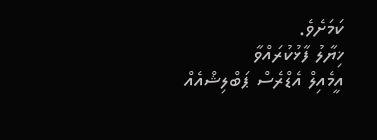ކަމަށެވެ.
ޚިޔާލު ފާޅުކުރައްވާ
އީމެއިލް އެޑްރެސް ޕަބްލިޝްއެއް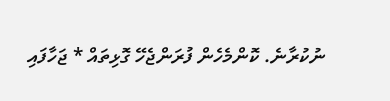ނުކުރާނެ. ކޮންމެހެން ފުރަންޖެހޭ ގޮޅިތައް * ޖަހާފައި